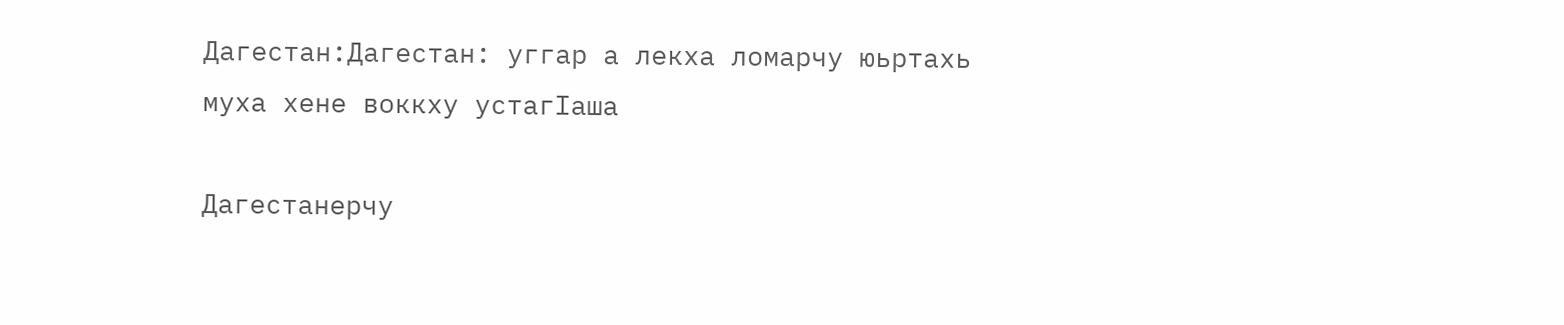Дагестан:Дагестан: уггар а лекха ломарчу юьртахь муха хене воккху устагIаша

Дагестанерчу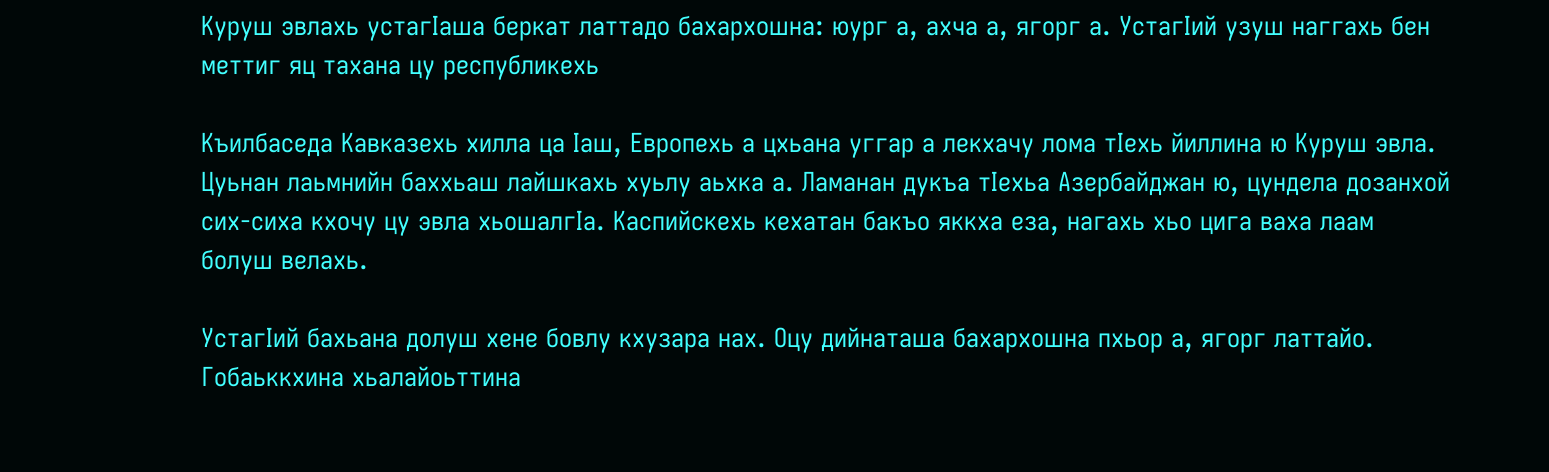Куруш эвлахь устагIаша беркат латтадо бахархошна: юург а, ахча а, ягорг а. УстагIий узуш наггахь бен меттиг яц тахана цу республикехь

Къилбаседа Кавказехь хилла ца Iаш, Европехь а цхьана уггар а лекхачу лома тIехь йиллина ю Куруш эвла. Цуьнан лаьмнийн баххьаш лайшкахь хуьлу аьхка а. Ламанан дукъа тIехьа Азербайджан ю, цундела дозанхой сих-сиха кхочу цу эвла хьошалгIа. Каспийскехь кехатан бакъо яккха еза, нагахь хьо цига ваха лаам болуш велахь.

УстагIий бахьана долуш хене бовлу кхузара нах. Оцу дийнаташа бахархошна пхьор а, ягорг латтайо. Гобаьккхина хьалайоьттина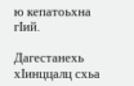ю кепатоьхна гIий.

Дагестанехь хIинццалц схьа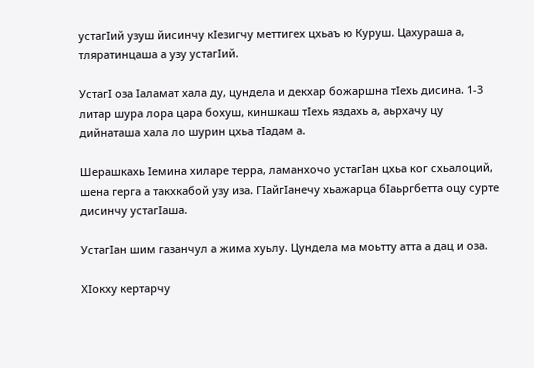устагIий узуш йисинчу кIезигчу меттигех цхьаъ ю Куруш. Цахураша а, тляратинцаша а узу устагIий.

УстагI оза Iаламат хала ду, цундела и декхар божаршна тIехь дисина. 1-3 литар шура лора цара бохуш, киншкаш тIехь яздахь а, аьрхачу цу дийнаташа хала ло шурин цхьа тIадам а.

Шерашкахь Iемина хиларе терра, ламанхочо устагIан цхьа ког схьалоций, шена герга а такхкабой узу иза. ГIайгIанечу хьажарца бIаьргбетта оцу сурте дисинчу устагIаша.

УстагIан шим газанчул а жима хуьлу. Цундела ма моьтту атта а дац и оза.

ХIокху кертарчу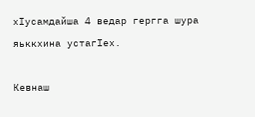хIусамдайша 4 ведар гергга шура яьккхина устагIех.

Кевнаш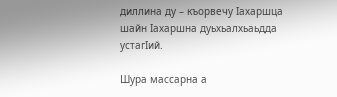диллина ду – къорвечу Iахаршца шайн Iахаршна дуьхьалхьаьдда устагIий.

Шура массарна а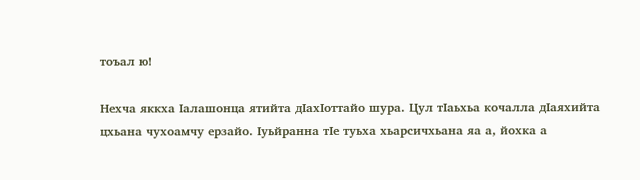тоъал ю!

Нехча яккха Iалашонца ятийта дIахIоттайо шура. Цул тIаьхьа кочалла дIаяхийта цхьана чухоамчу ерзайо. Iуьйранна тIе туьха хьарсичхьана яа а, йохка а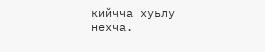кийчча хуьлу нехча.